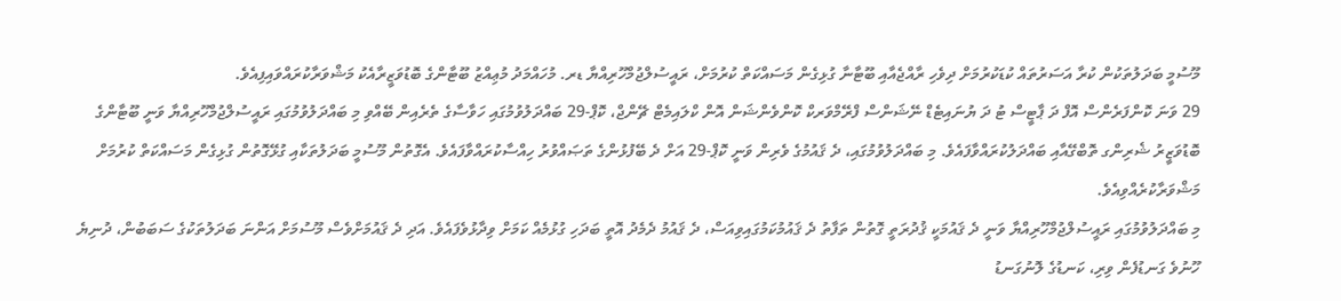މޫސުމީ ބަދަލުތަކުން ކުރާ އަސަރުތައް ކުޑަކުރުމަށް ދިވެހި ރާއްޖެއާއި ބޫޓާނާ ގުޅިގެން މަސައްކަތް ކުރުމަށް، ރައީސުލްޖުމްހޫރިއްޔާ ޑރ. މުހައްމަދު މުޢިއްޒު ބޫޓާންގެ ބޮޑުވަޒީރާއެކު މަޝްވަރާކުރައްވައިފިއެވެ.
29 ވަނަ ކޮންފަރެންސް އޮފް ދަ ޕާޓީސް ޓު ދަ ޔުނައިޓެޑް ނޭޝަންސް ފްރޭމްވަރކް ކޮންވެންޝަން އޮން ކްލައިމެޓް ޗޭންޖް، ކޮޕް-29 ބައްދަލުވުމުގައި ހަވާސާގެ ތެރެއިން ބޭއްވި މި ބައްދަލުވުމުގައި ރައީސުލްޖުމްހޫރިއްޔާ ވަނީ ބޫޓާންގެ ބޮޑުވަޒީރު ޝެރިންގ ތޮބްގޭއާއި ބައްދަލުކުރައްވާފައެވެ. މި ބައްދަލުވުމުގައި، ދެ ޤައުމުގެ ވެރިން ވަނީ ކޮޕް-29 އަށް ދެ ބޭފުޅުންގެ ތަޞައްވުރު ހިއްސާކުރައްވާފައެވެ. އެގޮތުން މޫސުމީ ބަދަލުތަކާއި ގުޅޭގޮތުން ގުޅިގެން މަސައްކަތް ކުރުމަށް މަޝްވަރާކުރެއްވިއެވެ.
މި ބައްދަލުވުމުގައި ރައީސުލްޖުމްހޫރިއްޔާ ވަނީ ދެ ޤައުމަކީ ޤުދުރަތީ ގޮތުން ތަފާތު ދެ ޤައުމުކަމުގައިވިއަސް، ދެ ޤައުމު ދެމެދު އޮތީ ބަދަހި ގުޅުމެއް ކަމަށް ވިދާޅުވެފައެވެ. އަދި ދެ ޤައުމަށްވެސް މޫސުމަށް އަންނަ ބަދަލުތަކުގެ ސަބަބުން، ދުނިޔެ ހޫނުވެ ގަނޑުފެން ވިރި، ކަނޑުގެ ލޮނުގަނޑު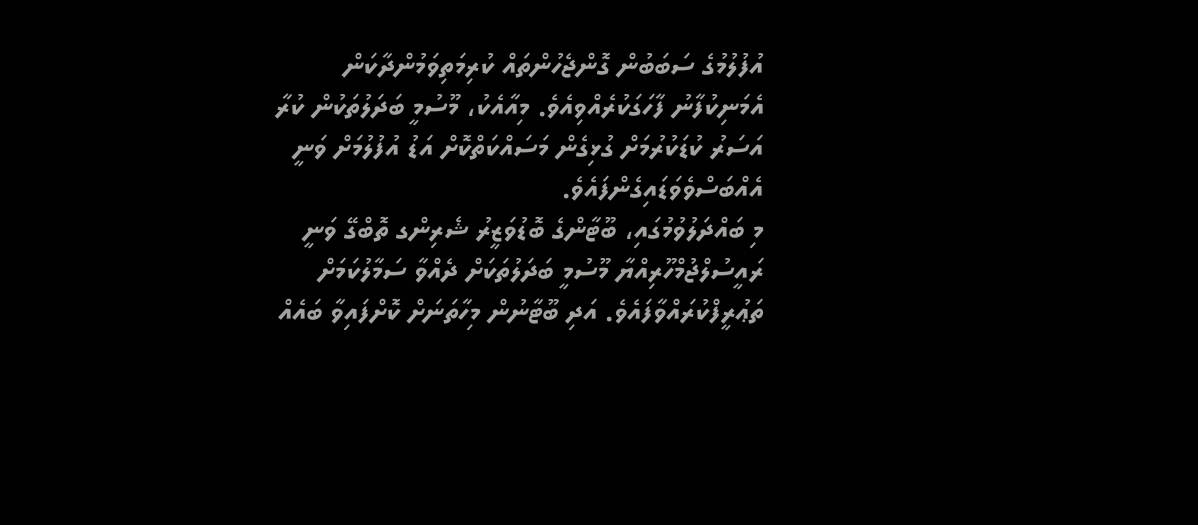އުފުލުމުގެ ސަބަބުން ގޮންޖެހުންތައް ކުރިމަތިވަމުންދާކަން އެމަނިކުފާނު ފާހަގަކުރެއްވިއެވެ. މިއާއެކު، މޫސުމީ ބަދަލުތަކުން ކުރާ އަސަރު ކުޑަކުރުމަށް ގުޅިގެން މަސައްކަތްކޮށް އަޑު އުފުލުމަށް ވަނީ އެއްބަސްވެވަޑައިގެންފައެވެ.
މި ބައްދަލުވުމުގައި، ބޫޓާންގެ ބޮޑުވަޒީރު ޝެރިންގ ތޮބްގޭ ވަނީ ރައީސުލްޖުމްހޫރިއްޔާ މޫސުމީ ބަދަލުތަކަށް ދެއްވާ ސަމާލުކަމަށް ތަޢުރީފްކުރައްވާފައެވެ. އަދި ބޫޓާނުން މިހާތަނަށް ކޮށްފައިވާ ބައެއް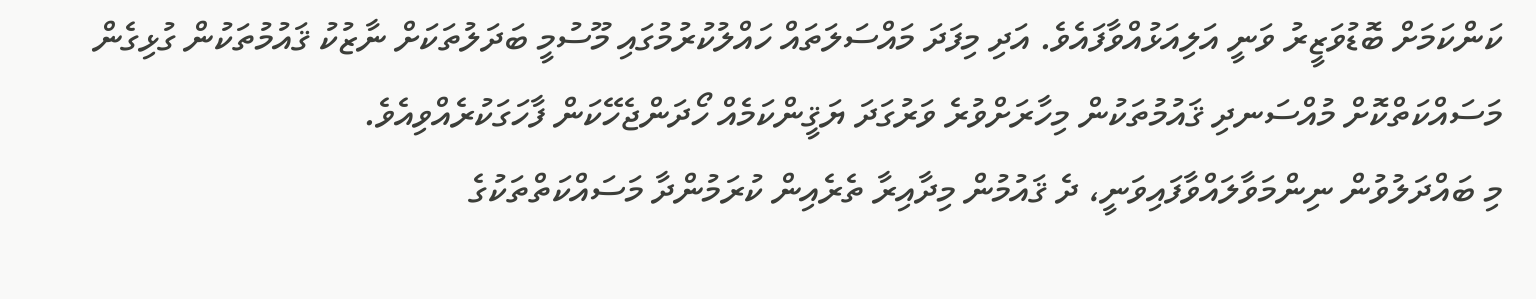ކަންކަމަށް ބޮޑުވަޒީރު ވަނީ އަލިއަޅުއްވާފައެވެ. އަދި މިފަދަ މައްސަލަތައް ހައްލުކުރުމުގައި މޫސުމީ ބަދަލުތަކަށް ނާޒުކު ޤައުމުތަކުން ގުޅިގެން މަސައްކަތްކޮށް މުއްސަނދި ޤައުމުތަކުން މިހާރަށްވުރެ ވަރުގަދަ ޔަޤީންކަމެއް ހޯދަންޖެހޭކަން ފާހަގަކުރެއްވިއެވެ.
މި ބައްދަލުވުން ނިންމަވާލައްވާފައިވަނީ، ދެ ޤައުމުން މިދާއިރާ ތެރެއިން ކުރަމުންދާ މަސައްކަތްތަކުގެ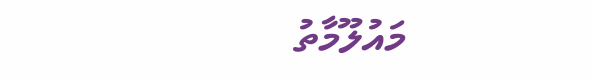މައުލޫމާތު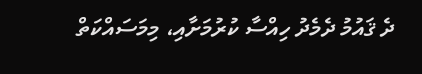ދެ ޤައުމު ދެމެދު ހިއްސާ ކުރުމަށާއި، މިމަސައްކަތް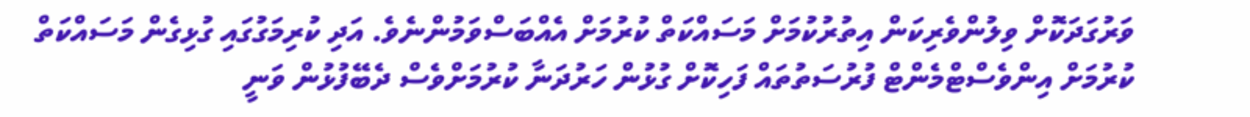ވަރުގަދަކޮށް ވިލުންވެރިކަން އިތުރުކުމަށް މަސައްކަތް ކުރުމަށް އެއްބަސްވަމުންނެވެ. އަދި ކުރިމަގުގައި ގުޅިގެން މަސައްކަތް ކުރުމަށް އިންވެސްޓްމެންޓް ފުރުސަތުތައް ފަހިކޮށް ގުޅުން ހަރުދަނާ ކުރުމަށްވެސް ދެބޭފުޅުން ވަނީ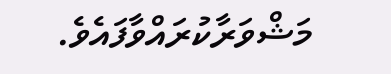މަޝްވަރާކުރައްވާފައެވެ.